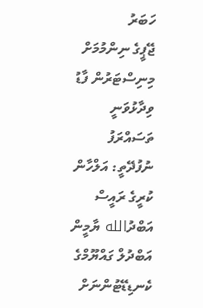ހަބަރު
ޖޭޕީގެ ނިންމުމަށް މިނިސްޓަރުން ފާޑު ވިދާޅުވަނީ ތަސައްރަފު ނުފުދޭތީ: އަލްހާން
ކުރީގެ ރައީސް އަބްދުالله ޔާމީން އަބްދުލް ގައްޔޫމްގެ ކެނޑިޑޭޓުންނަށް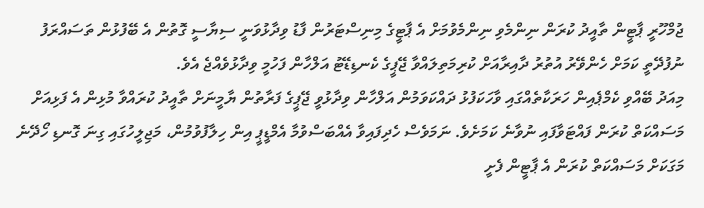ޖުމްހޫރީ ޕާޓީން ތާއީދު ކުރަން ނިންމެވި ނިންމެވުމަށް އެ ޕާޓީގެ މިނިސްޓަރުން ފާޑު ވިދާޅުވަނީ ސިޔާސީ ގޮތުން އެ ބޭފުޅުން ތަސައްރަފު ނުފުދޭތީ ކަމަށް ހެންވޭރު އުތުރު ދާއިރާއަށް ކުރިމަތިލައްވާ ޖޭޕީގެ ކެނޑިޑޭޓު އަލްހާން ފަހުމީ ވިދާޅުވެއްޖެ އެވެ.
މިއަދު ބޭއްވި ކެމްޕެއިން ހަރަކާތެއްގައި ވާހަކަފުޅު ދައްކަވަމުން އަލްހާން ވިދާޅުވީ ޖޭޕީގެ ފަރާތުން ޔާމީނަށް ތާއީދު ކުރައްވާ މުޅިން އެ ފަޅިއަށް މަސައްކަތް ކުރަން ފައްޓަވާފައި ނުވާނެ ކަމަށެވެ. ނަމަވެސް ހެދިފައިވާ އެއްބަސްވުމާ އެމްޑީޕީ އިން ހިލާފުވުމުން، މަޖިލީހުގައި ގިނަ ގޮނޑި ހޯދޭނެ މަގަކަށް މަސައްކަތް ކުރަން އެ ޕާޓީން ފެށީ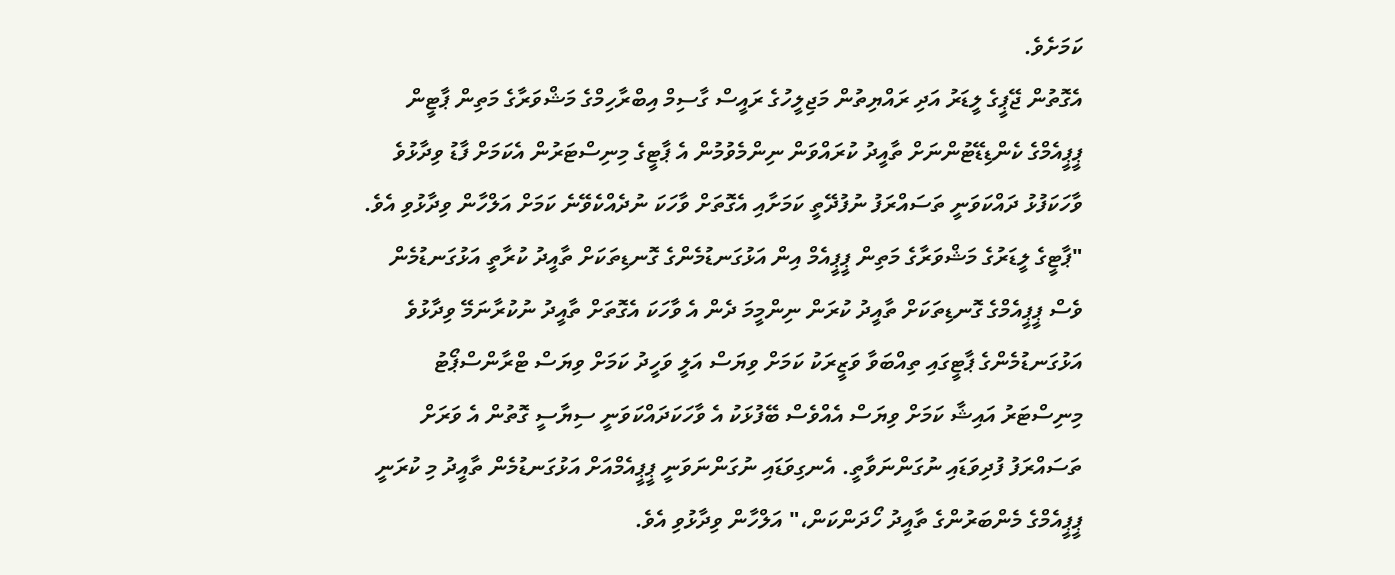ކަމަށެވެ.
އެގޮތުން ޖޭޕީގެ ލީޑަރު އަދި ރައްޔިތުން މަޖިލީހުގެ ރައީސް ގާސިމް އިބްރާހިމްގެ މަޝްވަރާގެ މަތިން ޕާޓީން ޕީޕީއެމްގެ ކެންޑިޑޭޓުންނަށް ތާއީދު ކުރައްވަން ނިންމެވުމުން އެ ޕާޓީގެ މިނިސްޓަރުން އެކަމަށް ފާޑު ވިދާޅުވެ ވާހަކަފުޅު ދައްކަވަނީ ތަސައްރަފު ނުފުދޭތީ ކަމަށާއި އެގޮތަށް ވާހަކަ ނުދެއްކެވޭނެ ކަމަށް އަލްހާން ވިދާޅުވި އެވެ.
"ޕާޓީގެ ލީޑަރުގެ މަޝްވަރާގެ މަތިން ޕީޕީއެމް އިން އަޅުގަނޑުމެންގެ ގޮނޑިތަކަށް ތާއީދު ކުރާތީ އަޅުގަނޑުމެން ވެސް ޕީޕީއެމްގެ ގޮނޑިތަކަށް ތާއީދު ކުރަން ނިންމީމަ ދެން އެ ވާހަކަ އެގޮތަށް ތާއީދު ނުކުރާނަމޭ ވިދާޅުވެ އަޅުގަނޑުމެންގެ ޕާޓީގައި ތިއްބަވާ ވަޒީރަކު ކަމަށް ވިޔަސް އަލީ ވަހީދު ކަމަށް ވިޔަސް ޓްރާންސްޕޯޓު މިނިސްޓަރު އައިޝާ ކަމަށް ވިޔަސް އެއްވެސް ބޭފުޅަކު އެ ވާހަކަދައްކަވަނީ ސިޔާސީ ގޮތުން އެ ވަރަށް ތަސައްރަފު ފުދިވަޑައި ނުގަންނަވާތީ. އެނގިވަޑައި ނުގަންނަވަނީ ޕީޕީއެމްއަށް އަޅުގަނޑުމެން ތާއީދު މި ކުރަނީ ޕީޕީއެމްގެ މެންބަރުންގެ ތާއީދު ހޯދަންކަން،" އަލްހާން ވިދާޅުވި އެވެ.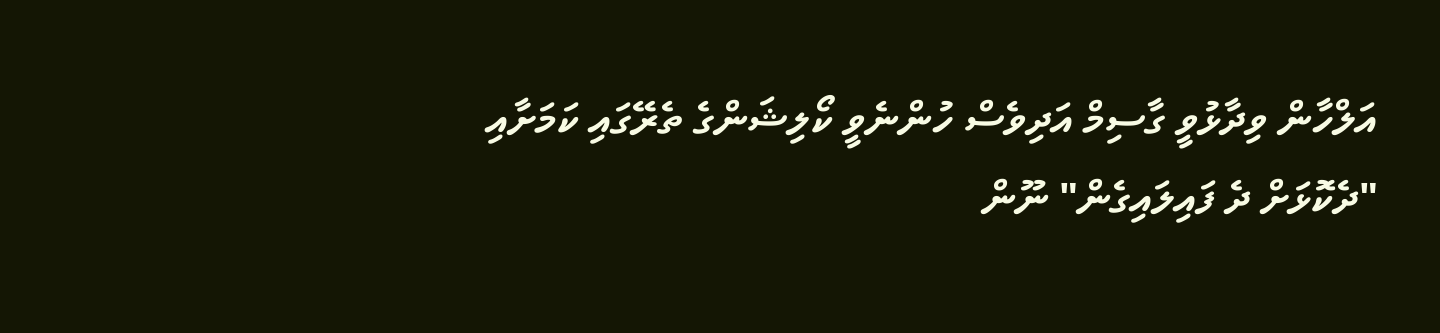އަލްހާން ވިދާޅުވީ ގާސިމް އަދިވެސް ހުންނެވީ ކޯލިޝަންގެ ތެރޭގައި ކަމަށާއި "ދެކޮޅަށް ދެ ފައިލައިގެން" ނޫން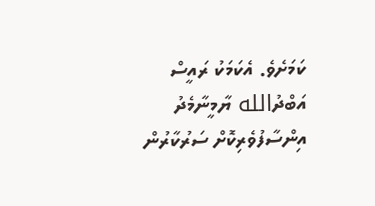ކަމަށެވެ. އެކަމަކު ރައީސް އަބްދުالله ޔާމީނާމެދު އިންސާފުވެރިކޮށް ސަރުކާރުން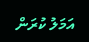އަމަލު ކުރަން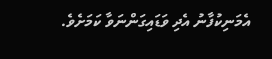އެމަނިކުފާނު އެދި ވަޑައިގަންނަވާ ކަމަށެވެ.